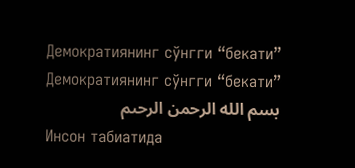Демократиянинг сўнгги “бекати”
Демократиянинг сўнгги “бекати”
بسم الله الرحمن الرحىم
Инсон табиатида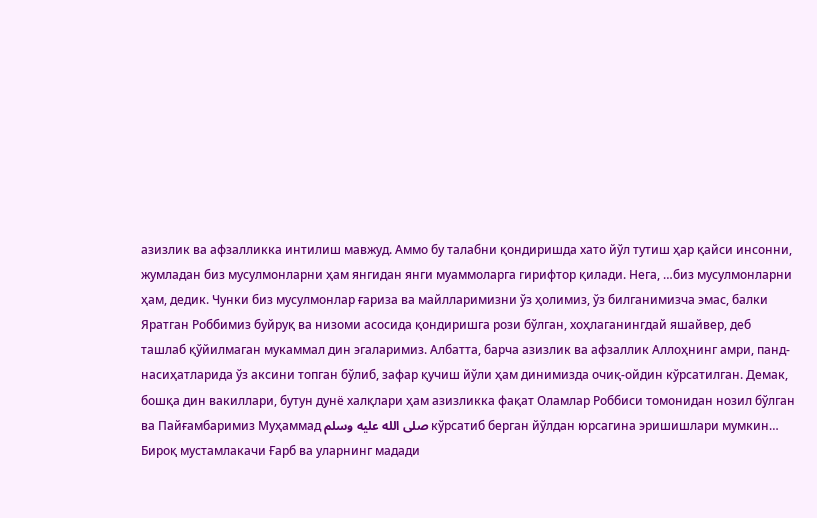азизлик ва афзалликка интилиш мавжуд. Аммо бу талабни қондиришда хато йўл тутиш ҳар қайси инсонни, жумладан биз мусулмонларни ҳам янгидан янги муаммоларга гирифтор қилади. Нега, …биз мусулмонларни ҳам, дедик. Чунки биз мусулмонлар ғариза ва майлларимизни ўз ҳолимиз, ўз билганимизча эмас, балки Яратган Роббимиз буйруқ ва низоми асосида қондиришга рози бўлган, хоҳлаганингдай яшайвер, деб ташлаб қўйилмаган мукаммал дин эгаларимиз. Албатта, барча азизлик ва афзаллик Аллоҳнинг амри, панд-насиҳатларида ўз аксини топган бўлиб, зафар қучиш йўли ҳам динимизда очиқ-ойдин кўрсатилган. Демак, бошқа дин вакиллари, бутун дунё халқлари ҳам азизликка фақат Оламлар Роббиси томонидан нозил бўлган ва Пайғамбаримиз Муҳаммад صلى الله عليه وسلم кўрсатиб берган йўлдан юрсагина эришишлари мумкин…
Бироқ мустамлакачи Ғарб ва уларнинг мадади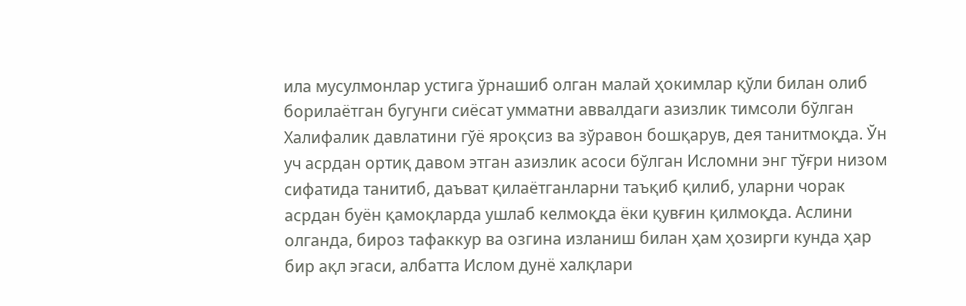ила мусулмонлар устига ўрнашиб олган малай ҳокимлар қўли билан олиб борилаётган бугунги сиёсат умматни аввалдаги азизлик тимсоли бўлган Халифалик давлатини гўё яроқсиз ва зўравон бошқарув, дея танитмоқда. Ўн уч асрдан ортиқ давом этган азизлик асоси бўлган Исломни энг тўғри низом сифатида танитиб, даъват қилаётганларни таъқиб қилиб, уларни чорак асрдан буён қамоқларда ушлаб келмоқда ёки қувғин қилмоқда. Аслини олганда, бироз тафаккур ва озгина изланиш билан ҳам ҳозирги кунда ҳар бир ақл эгаси, албатта Ислом дунё халқлари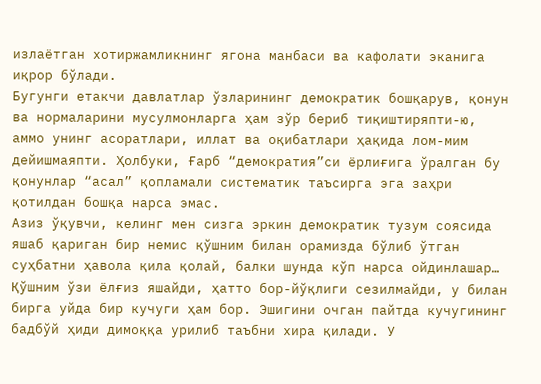излаётган хотиржамликнинг ягона манбаси ва кафолати эканига иқрор бўлади.
Бугунги етакчи давлатлар ўзларининг демократик бошқарув, қонун ва нормаларини мусулмонларга ҳам зўр бериб тиқиштиряпти-ю, аммо унинг асоратлари, иллат ва оқибатлари ҳақида лом-мим дейишмаяпти. Ҳолбуки, Ғарб “демократия”си ёрлиғига ўралган бу қонунлар “асал” қопламали систематик таъсирга эга заҳри қотилдан бошқа нарса эмас.
Азиз ўқувчи, келинг мен сизга эркин демократик тузум соясида яшаб қариган бир немис қўшним билан орамизда бўлиб ўтган суҳбатни ҳавола қила қолай, балки шунда кўп нарса ойдинлашар…
Қўшним ўзи ёлғиз яшайди, ҳатто бор-йўқлиги сезилмайди, у билан бирга уйда бир кучуги ҳам бор. Эшигини очган пайтда кучугининг бадбўй ҳиди димоққа урилиб таъбни хира қилади. У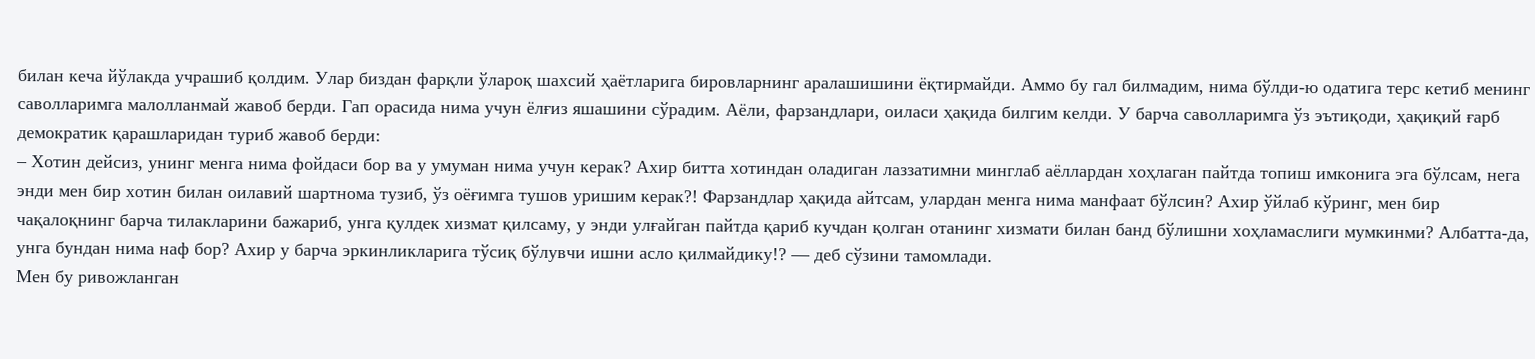билан кеча йўлакда учрашиб қолдим. Улар биздан фарқли ўлароқ шахсий ҳаётларига бировларнинг аралашишини ёқтирмайди. Аммо бу гал билмадим, нима бўлди-ю одатига терс кетиб менинг саволларимга малолланмай жавоб берди. Гап орасида нима учун ёлғиз яшашини сўрадим. Аёли, фарзандлари, оиласи ҳақида билгим келди. У барча саволларимга ўз эътиқоди, ҳақиқий ғарб демократик қарашларидан туриб жавоб берди:
– Хотин дейсиз, унинг менга нима фойдаси бор ва у умуман нима учун керак? Ахир битта хотиндан оладиган лаззатимни минглаб аёллардан хоҳлаган пайтда топиш имконига эга бўлсам, нега энди мен бир хотин билан оилавий шартнома тузиб, ўз оёғимга тушов уришим керак?! Фарзандлар ҳақида айтсам, улардан менга нима манфаат бўлсин? Ахир ўйлаб кўринг, мен бир чақалоқнинг барча тилакларини бажариб, унга қулдек хизмат қилсаму, у энди улғайган пайтда қариб кучдан қолган отанинг хизмати билан банд бўлишни хоҳламаслиги мумкинми? Албатта-да, унга бундан нима наф бор? Ахир у барча эркинликларига тўсиқ бўлувчи ишни асло қилмайдику!? — деб сўзини тамомлади.
Мен бу ривожланган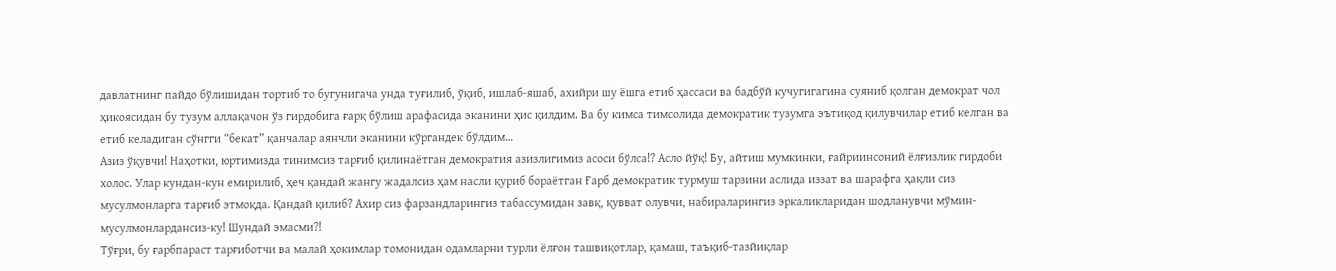давлатнинг пайдо бўлишидан тортиб то бугунигача унда туғилиб, ўқиб, ишлаб-яшаб, ахийри шу ёшга етиб ҳассаси ва бадбўй кучугигагина суяниб қолган демократ чол ҳикоясидан бу тузум аллақачон ўз гирдобига ғарқ бўлиш арафасида эканини ҳис қилдим. Ва бу кимса тимсолида демократик тузумга эътиқод қилувчилар етиб келган ва етиб келадиган сўнгги “бекат” қанчалар аянчли эканини кўргандек бўлдим…
Азиз ўқувчи! Наҳотки, юртимизда тинимсиз тарғиб қилинаётган демократия азизлигимиз асоси бўлса!? Асло йўқ! Бу, айтиш мумкинки, ғайриинсоний ёлғизлик гирдоби холос. Улар кундан-кун емирилиб, ҳеч қандай жангу жадалсиз ҳам насли қуриб бораётган Ғарб демократик турмуш тарзини аслида иззат ва шарафга ҳақли сиз мусулмонларга тарғиб этмоқда. Қандай қилиб? Ахир сиз фарзандларингиз табассумидан завқ, қувват олувчи, набираларингиз эркаликларидан шодланувчи мўмин-мусулмонлардансиз-ку! Шундай эмасми?!
Тўғри, бу ғарбпараст тарғиботчи ва малай ҳокимлар томонидан одамларни турли ёлғон ташвиқотлар, қамаш, таъқиб-тазйиқлар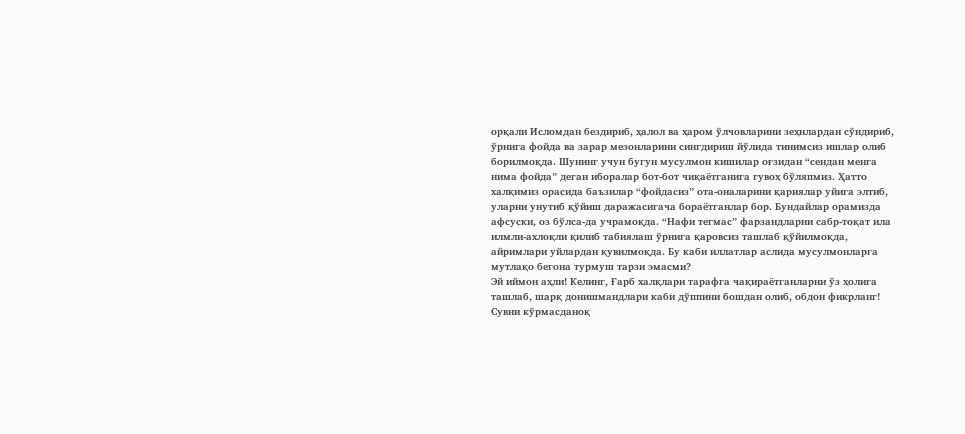орқали Исломдан бездириб, ҳалол ва ҳаром ўлчовларини зеҳнлардан сўндириб, ўрнига фойда ва зарар мезонларини сингдириш йўлида тинимсиз ишлар олиб борилмоқда. Шунинг учун бугун мусулмон кишилар оғзидан “сендан менга нима фойда” деган иборалар бот-бот чиқаётганига гувоҳ бўляпмиз. Ҳатто халқимиз орасида баъзилар “фойдасиз” ота-оналарини қариялар уйига элтиб, уларни унутиб қўйиш даражасигача бораётганлар бор. Бундайлар орамизда афсуски, оз бўлса-да учрамоқда. “Нафи тегмас” фарзандларни сабр-тоқат ила илмли-ахлоқли қилиб табиялаш ўрнига қаровсиз ташлаб қўйилмоқда, айримлари уйлардан қувилмоқда. Бу каби иллатлар аслида мусулмонларга мутлақо бегона турмуш тарзи эмасми?
Эй иймон аҳли! Келинг, Ғарб халқлари тарафга чақираётганларни ўз ҳолига ташлаб, шарқ донишмандлари каби дўппини бошдан олиб, обдон фикрланг! Сувни кўрмасданоқ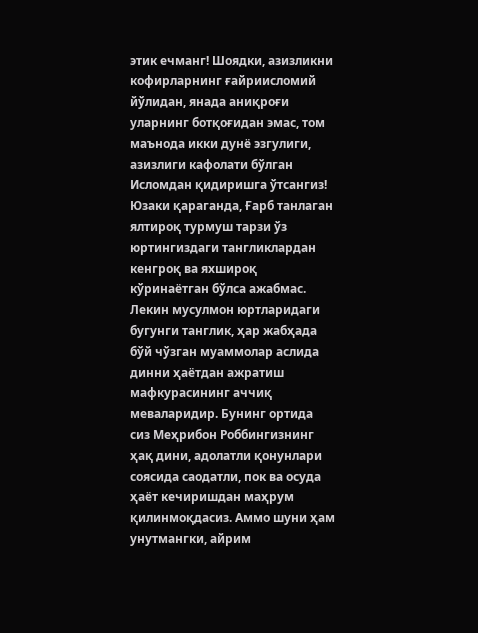этик ечманг! Шоядки, азизликни кофирларнинг ғайриисломий йўлидан, янада аниқроғи уларнинг ботқоғидан эмас, том маънода икки дунё эзгулиги, азизлиги кафолати бўлган Исломдан қидиришга ўтсангиз!
Юзаки қараганда, Ғарб танлаган ялтироқ турмуш тарзи ўз юртингиздаги тангликлардан кенгроқ ва яхшироқ кўринаётган бўлса ажабмас. Лекин мусулмон юртларидаги бугунги танглик, ҳар жабҳада бўй чўзган муаммолар аслида динни ҳаётдан ажратиш мафкурасининг аччиқ меваларидир. Бунинг ортида сиз Меҳрибон Роббингизнинг ҳақ дини, адолатли қонунлари соясида саодатли, пок ва осуда ҳаёт кечиришдан маҳрум қилинмоқдасиз. Аммо шуни ҳам унутмангки, айрим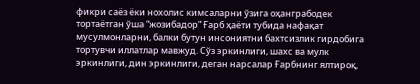фикри саёз ёки нохолис кимсаларни ўзига оҳанграбодек тортаётган ўша “жозибадор” Ғарб ҳаёти тубида нафақат мусулмонларни, балки бутун инсониятни бахтсизлик гирдобига тортувчи иллатлар мавжуд. Сўз эркинлиги, шахс ва мулк эркинлиги, дин эркинлиги, деган нарсалар Ғарбнинг ялтироқ,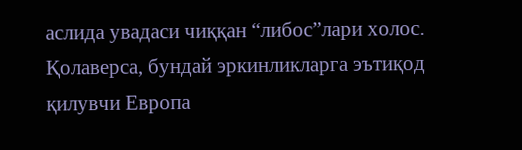аслида увадаси чиққан “либос”лари холос. Қолаверса, бундай эркинликларга эътиқод қилувчи Европа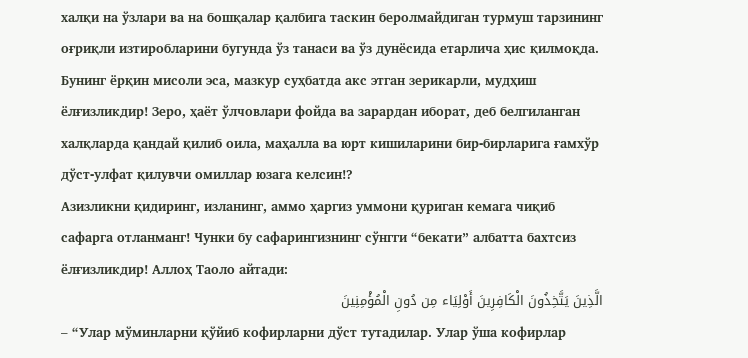халқи на ўзлари ва на бошқалар қалбига таскин беролмайдиган турмуш тарзининг оғриқли изтиробларини бугунда ўз танаси ва ўз дунёсида етарлича ҳис қилмоқда. Бунинг ёрқин мисоли эса, мазкур суҳбатда акс этган зерикарли, мудҳиш ёлғизликдир! Зеро, ҳаёт ўлчовлари фойда ва зарардан иборат, деб белгиланган халқларда қандай қилиб оила, маҳалла ва юрт кишиларини бир-бирларига ғамхўр дўст-улфат қилувчи омиллар юзага келсин!?
Азизликни қидиринг, изланинг, аммо ҳаргиз уммони қуриган кемага чиқиб сафарга отланманг! Чунки бу сафарингизнинг сўнгги “бекати” албатта бахтсиз ёлғизликдир! Аллоҳ Таоло айтади:
الَّذِينَ يَتَّخِذُونَ الْكَافِرِينَ أَوْلِيَاء مِن دُونِ الْمُؤْمِنِينَ
– “Улар мўминларни қўйиб кофирларни дўст тутадилар. Улар ўша кофирлар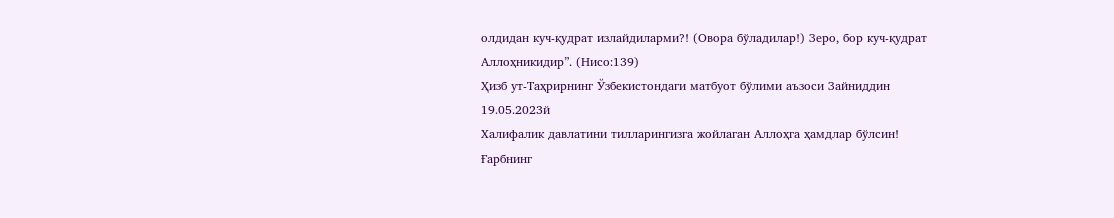олдидан куч-қудрат излайдиларми?! (Овора бўладилар!) Зеро, бор куч-қудрат Аллоҳникидир”. (Нисо:139)
Ҳизб ут-Таҳрирнинг Ўзбекистондаги матбуот бўлими аъзоси Зайниддин
19.05.2023й
Халифалик давлатини тилларингизга жойлаган Аллоҳга ҳамдлар бўлсин!
Ғарбнинг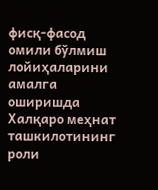фисқ-фасод омили бўлмиш лойиҳаларини амалга оширишда Халқаро меҳнат ташкилотининг роли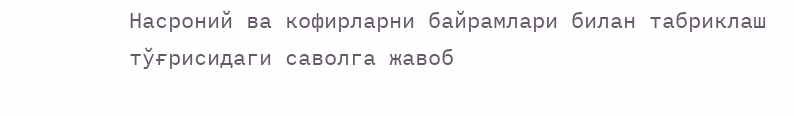Насроний ва кофирларни байрамлари билан табриклаш тўғрисидаги саволга жавоб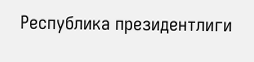Республика президентлиги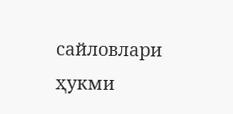сайловлари ҳукми